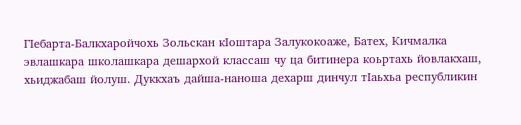ГIебарта-Балкхаройчохь Зольскан кIоштара Залукокоаже, Батех, Кичмалка эвлашкара школашкара дешархой классаш чу ца битинера коьртахь йовлакхаш, хьиджабаш йолуш. Дуккхаъ дайша-наноша дехарш динчул тIаьхьа республикин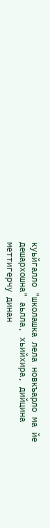куьйгалло "школашка лела новкъарло ма йе дешархошна" аьлла, хьийхира, дийцина меттигерчу динан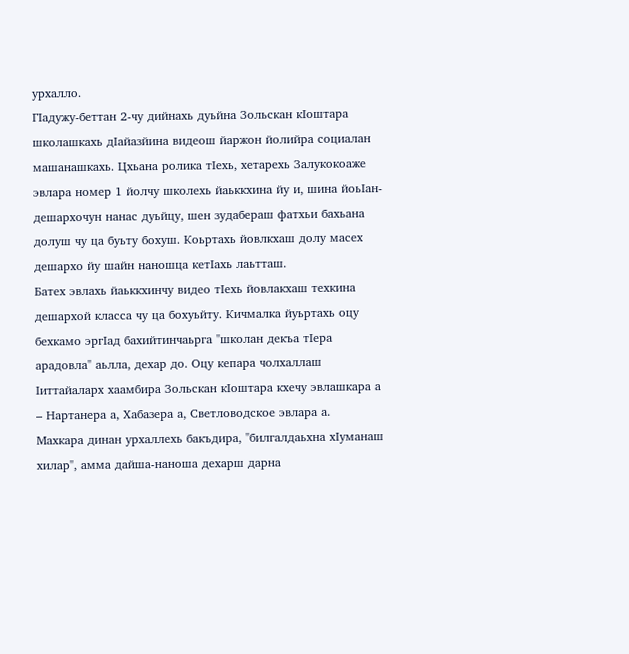урхалло.
ГIадужу-беттан 2-чу дийнахь дуьйна Зольскан кIоштара школашкахь дIайазйина видеош йаржон йолийра социалан машанашкахь. Цхьана ролика тIехь, хетарехь Залукокоаже эвлара номер 1 йолчу школехь йаьккхина йу и, шина йоьIан-дешархочун нанас дуьйцу, шен зудабераш фатхьи бахьана долуш чу ца буьту бохуш. Коьртахь йовлкхаш долу масех дешархо йу шайн наношца кетIахь лаьтташ.
Батех эвлахь йаьккхинчу видео тIехь йовлакхаш техкина дешархой класса чу ца бохуьйту. Кичмалка йуьртахь оцу бехкамо эргIад бахийтинчаьрга "школан декъа тIера арадовла" аьлла, дехар до. Оцу кепара чолхаллаш Iиттайаларх хаамбира Зольскан кIоштара кхечу эвлашкара а – Нартанера а, Хабазера а, Светловодское эвлара а.
Махкара динан урхаллехь бакъдира, "билгалдаьхна хIуманаш хилар", амма дайша-наноша дехарш дарна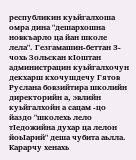республикин куьйгалхоша омра дина "дешархошна новкъарло ца йан школе лела". Гезгамашин-беттан 3-чохь Зольскан кIоштан администрацин куьйгалхочун декхарш кхочушдечу Гятов Руслана бовзийтира школийн директорийн а, эвлийн куьйгалхойн а сацам -цо йаздо "школехь лело тIедожийна духар ца лелон йоьIарий" деша чубита аьлла.
Карарчу хенахь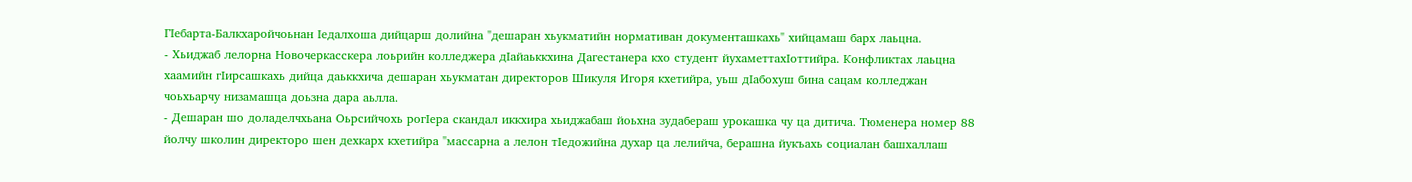ГIебарта-Балкхаройчоьнан Iедалхоша дийцарш долийна "дешаран хьукматийн нормативан документашкахь" хийцамаш барх лаьцна.
- Хьиджаб лелорна Новочеркасскера лоьрийн колледжера дIайаьккхина Дагестанера кхо студент йухаметтахIоттийра. Конфликтах лаьцна хаамийн гIирсашкахь дийца даьккхича дешаран хьукматан директоров Шикуля Игоря кхетийра, уьш дIабохуш бина сацам колледжан чоьхьарчу низамашца доьзна дара аьлла.
- Дешаран шо доладелчхьана Оьрсийчохь рогIера скандал иккхира хьиджабаш йоьхна зудабераш урокашка чу ца дитича. Тюменера номер 88 йолчу школин директоро шен дехкарх кхетийра "массарна а лелон тIедожийна духар ца лелийча, берашна йукъахь социалан башхаллаш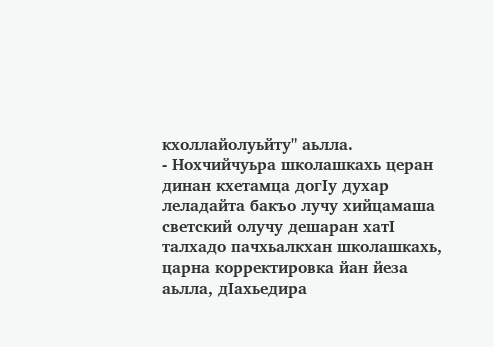кхоллайолуьйту" аьлла.
- Нохчийчуьра школашкахь церан динан кхетамца догIу духар леладайта бакъо лучу хийцамаша светский олучу дешаран хатI талхадо пачхьалкхан школашкахь, царна корректировка йан йеза аьлла, дIахьедира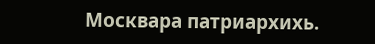Москвара патриархихь.